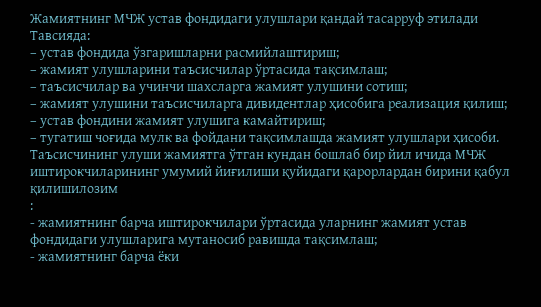Жамиятнинг МЧЖ устав фондидаги улушлари қандай тасарруф этилади
Тавсияда:
– устав фондида ўзгаришларни расмийлаштириш;
– жамият улушларини таъсисчилар ўртасида тақсимлаш;
– таъсисчилар ва учинчи шахсларга жамият улушини сотиш;
– жамият улушини таъсисчиларга дивидентлар ҳисобига реализация қилиш;
– устав фондини жамият улушига камайтириш;
– тугатиш чоғида мулк ва фойдани тақсимлашда жамият улушлари ҳисоби.
Таъсисчининг улуши жамиятга ўтган кундан бошлаб бир йил ичида МЧЖ иштирокчиларининг умумий йиғилиши қуйидаги қарорлардан бирини қабул қилишилозим
:
- жамиятнинг барча иштирокчилари ўртасида уларнинг жамият устав фондидаги улушларига мутаносиб равишда тақсимлаш;
- жамиятнинг барча ёки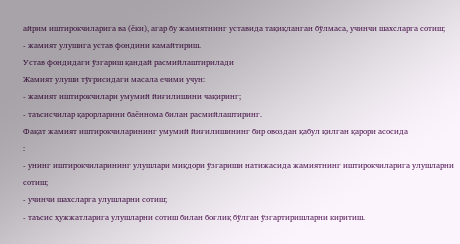айрим иштирокчиларига ва (ёки), агар бу жамиятнинг уставида тақиқланган бўлмаса, учинчи шахсларга сотиш;
- жамият улушига устав фондини камайтириш.
Устав фондидаги ўзгариш қандай расмийлаштирилади
Жамият улуши тўғрисидаги масала ечими учун:
- жамият иштирокчилари умумий йиғилишини чақиринг;
- таъсисчилар қарорларини баённома билан расмийлаштиринг.
Фақат жамият иштирокчиларининг умумий йиғилишининг бир овоздан қабул қилган қарори асосида
:
- унинг иштирокчиларининг улушлари миқдори ўзгариши натижасида жамиятнинг иштирокчиларига улушларни сотиш;
- учинчи шахсларга улушларни сотиш;
- таъсис ҳужжатларига улушларни сотиш билан боғлиқ бўлган ўзгартиришларни киритиш.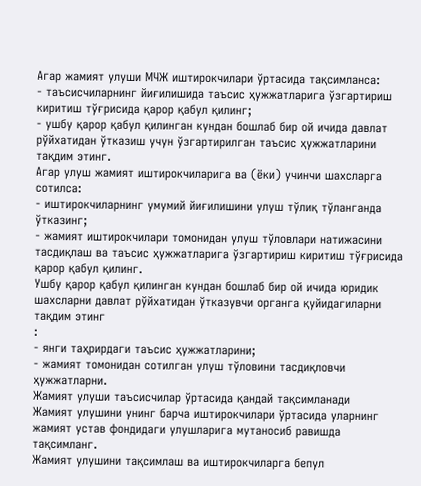Агар жамият улуши МЧЖ иштирокчилари ўртасида тақсимланса:
- таъсисчиларнинг йиғилишида таъсис ҳужжатларига ўзгартириш киритиш тўғрисида қарор қабул қилинг;
- ушбу қарор қабул қилинган кундан бошлаб бир ой ичида давлат рўйхатидан ўтказиш учун ўзгартирилган таъсис ҳужжатларини тақдим этинг.
Агар улуш жамият иштирокчиларига ва (ёки) учинчи шахсларга сотилса:
- иштирокчиларнинг умумий йиғилишини улуш тўлиқ тўланганда ўтказинг;
- жамият иштирокчилари томонидан улуш тўловлари натижасини тасдиқлаш ва таъсис ҳужжатларига ўзгартириш киритиш тўғрисида қарор қабул қилинг.
Ушбу қарор қабул қилинган кундан бошлаб бир ой ичида юридик шахсларни давлат рўйхатидан ўтказувчи органга қуйидагиларни тақдим этинг
:
- янги таҳрирдаги таъсис ҳужжатларини;
- жамият томонидан сотилган улуш тўловини тасдиқловчи ҳужжатларни.
Жамият улуши таъсисчилар ўртасида қандай тақсимланади
Жамият улушини унинг барча иштирокчилари ўртасида уларнинг жамият устав фондидаги улушларига мутаносиб равишда тақсимланг.
Жамият улушини тақсимлаш ва иштирокчиларга бепул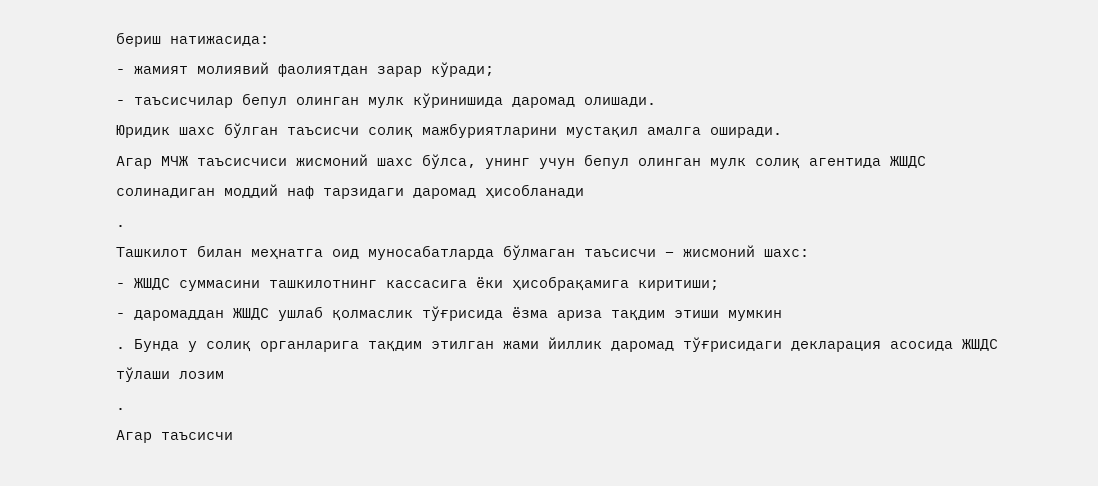бериш натижасида:
- жамият молиявий фаолиятдан зарар кўради;
- таъсисчилар бепул олинган мулк кўринишида даромад олишади.
Юридик шахс бўлган таъсисчи солиқ мажбуриятларини мустақил амалга оширади.
Агар МЧЖ таъсисчиси жисмоний шахс бўлса, унинг учун бепул олинган мулк солиқ агентида ЖШДС солинадиган моддий наф тарзидаги даромад ҳисобланади
.
Ташкилот билан меҳнатга оид муносабатларда бўлмаган таъсисчи – жисмоний шахс:
- ЖШДС суммасини ташкилотнинг кассасига ёки ҳисобрақамига киритиши;
- даромаддан ЖШДС ушлаб қолмаслик тўғрисида ёзма ариза тақдим этиши мумкин
. Бунда у солиқ органларига тақдим этилган жами йиллик даромад тўғрисидаги декларация асосида ЖШДС тўлаши лозим
.
Агар таъсисчи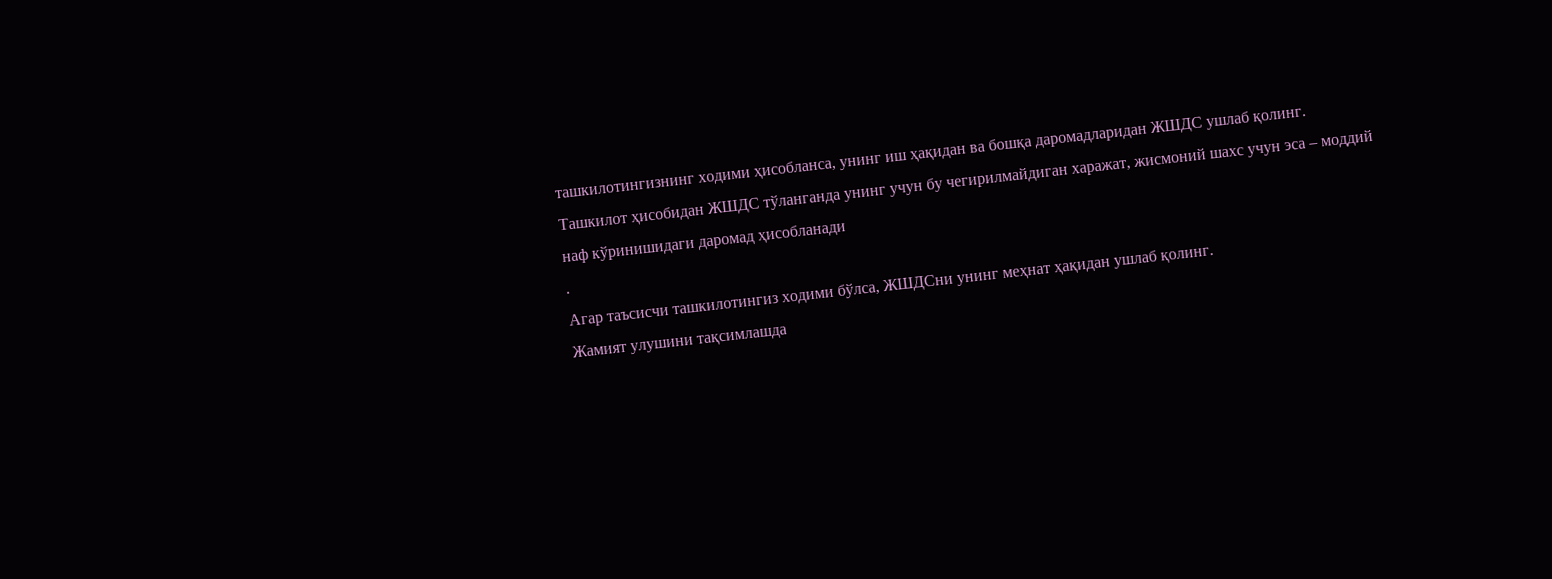ташкилотингизнинг ходими ҳисобланса, унинг иш ҳақидан ва бошқа даромадларидан ЖШДС ушлаб қолинг.
Ташкилот ҳисобидан ЖШДС тўланганда унинг учун бу чегирилмайдиган харажат, жисмоний шахс учун эса – моддий наф кўринишидаги даромад ҳисобланади
.
Агар таъсисчи ташкилотингиз ходими бўлса, ЖШДСни унинг меҳнат ҳақидан ушлаб қолинг.
Жамият улушини тақсимлашда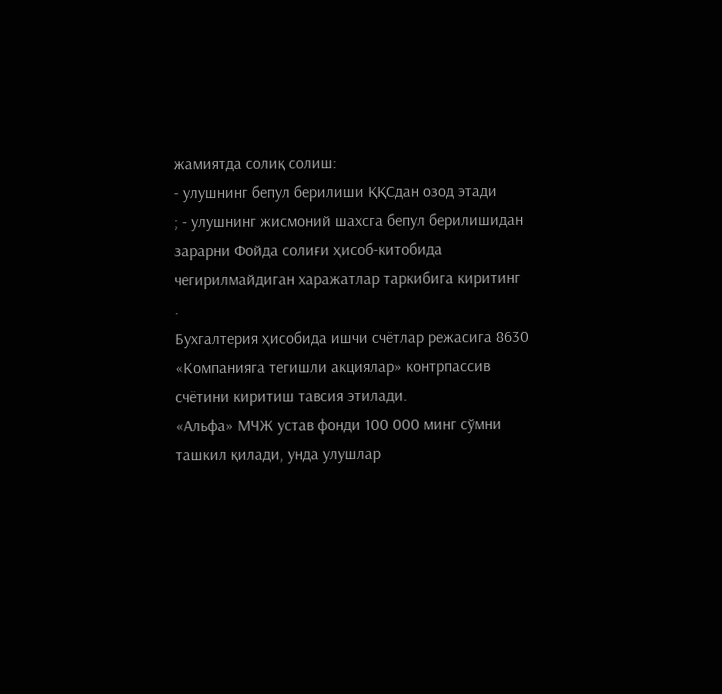жамиятда солиқ солиш:
- улушнинг бепул берилиши ҚҚСдан озод этади
; - улушнинг жисмоний шахсга бепул берилишидан зарарни Фойда солиғи ҳисоб-китобида чегирилмайдиган харажатлар таркибига киритинг
.
Бухгалтерия ҳисобида ишчи счётлар режасига 8630 «Компанияга тегишли акциялар» контрпассив счётини киритиш тавсия этилади.
«Альфа» МЧЖ устав фонди 100 000 минг сўмни ташкил қилади, унда улушлар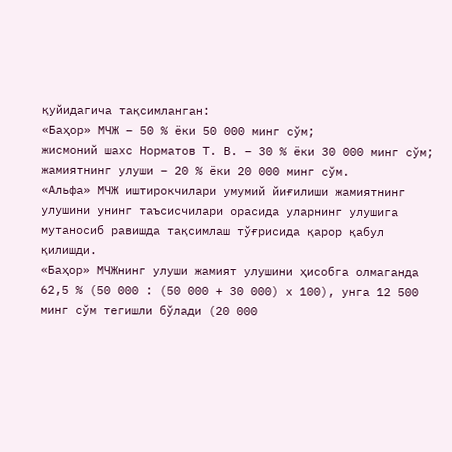қуйидагича тақсимланган:
«Баҳор» МЧЖ – 50 % ёки 50 000 минг сўм;
жисмоний шахс Норматов Т. В. – 30 % ёки 30 000 минг сўм;
жамиятнинг улуши – 20 % ёки 20 000 минг сўм.
«Альфа» МЧЖ иштирокчилари умумий йиғилиши жамиятнинг улушини унинг таъсисчилари орасида уларнинг улушига мутаносиб равишда тақсимлаш тўғрисида қарор қабул қилишди.
«Баҳор» МЧЖнинг улуши жамият улушини ҳисобга олмаганда 62,5 % (50 000 : (50 000 + 30 000) х 100), унга 12 500 минг сўм тегишли бўлади (20 000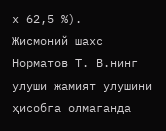х 62,5 %).
Жисмоний шахс Норматов Т. В.нинг улуши жамият улушини ҳисобга олмаганда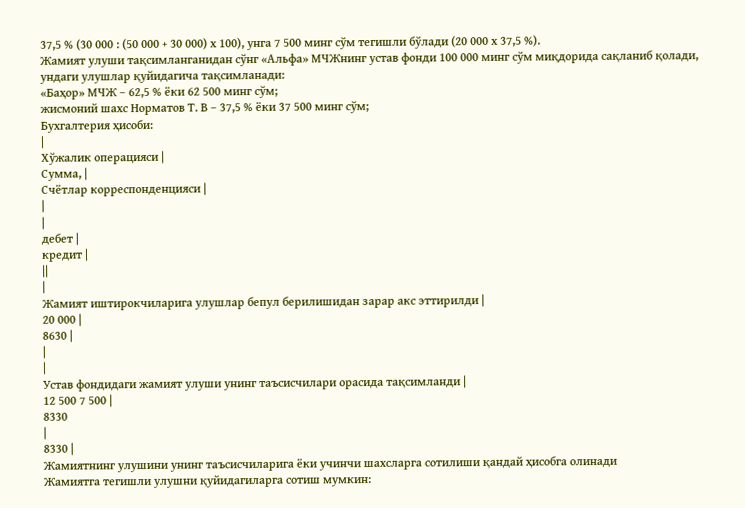37,5 % (30 000 : (50 000 + 30 000) х 100), унга 7 500 минг сўм тегишли бўлади (20 000 х 37,5 %).
Жамият улуши тақсимланганидан сўнг «Альфа» МЧЖнинг устав фонди 100 000 минг сўм миқдорида сақланиб қолади, ундаги улушлар қуйидагича тақсимланади:
«Баҳор» МЧЖ – 62,5 % ёки 62 500 минг сўм;
жисмоний шахс Норматов Т. В – 37,5 % ёки 37 500 минг сўм;
Бухгалтерия ҳисоби:
|
Хўжалик операцияси |
Сумма, |
Счётлар корреспонденцияси |
|
|
дебет |
кредит |
||
|
Жамият иштирокчиларига улушлар бепул берилишидан зарар акс эттирилди |
20 000 |
8630 |
|
|
Устав фондидаги жамият улуши унинг таъсисчилари орасида тақсимланди |
12 500 7 500 |
8330
|
8330 |
Жамиятнинг улушини унинг таъсисчиларига ёки учинчи шахсларга сотилиши қандай ҳисобга олинади
Жамиятга тегишли улушни қуйидагиларга сотиш мумкин: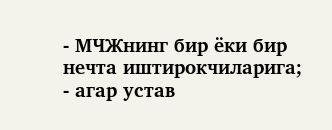- МЧЖнинг бир ёки бир нечта иштирокчиларига;
- агар устав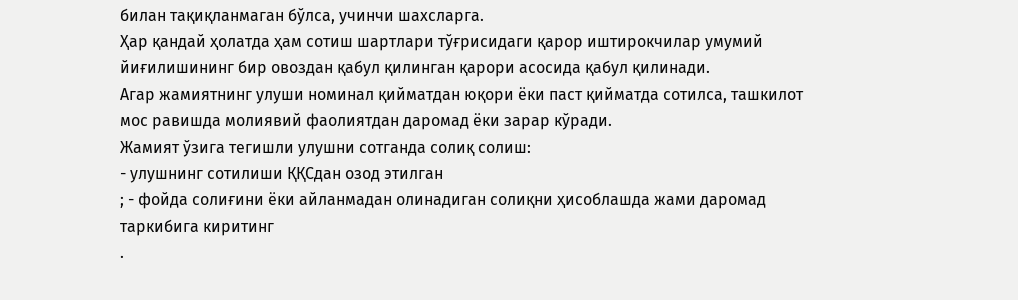билан тақиқланмаган бўлса, учинчи шахсларга.
Ҳар қандай ҳолатда ҳам сотиш шартлари тўғрисидаги қарор иштирокчилар умумий йиғилишининг бир овоздан қабул қилинган қарори асосида қабул қилинади.
Агар жамиятнинг улуши номинал қийматдан юқори ёки паст қийматда сотилса, ташкилот мос равишда молиявий фаолиятдан даромад ёки зарар кўради.
Жамият ўзига тегишли улушни сотганда солиқ солиш:
- улушнинг сотилиши ҚҚСдан озод этилган
; - фойда солиғини ёки айланмадан олинадиган солиқни ҳисоблашда жами даромад таркибига киритинг
.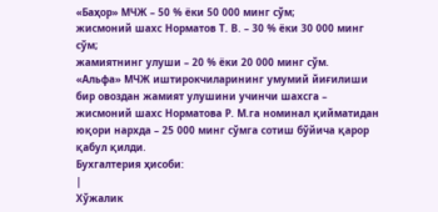«Баҳор» МЧЖ – 50 % ёки 50 000 минг сўм;
жисмоний шахс Норматов Т. В. – 30 % ёки 30 000 минг сўм;
жамиятнинг улуши – 20 % ёки 20 000 минг сўм.
«Альфа» МЧЖ иштирокчиларининг умумий йиғилиши бир овоздан жамият улушини учинчи шахсга – жисмоний шахс Норматова Р. М.га номинал қийматидан юқори нархда – 25 000 минг сўмга сотиш бўйича қарор қабул қилди.
Бухгалтерия ҳисоби:
|
Хўжалик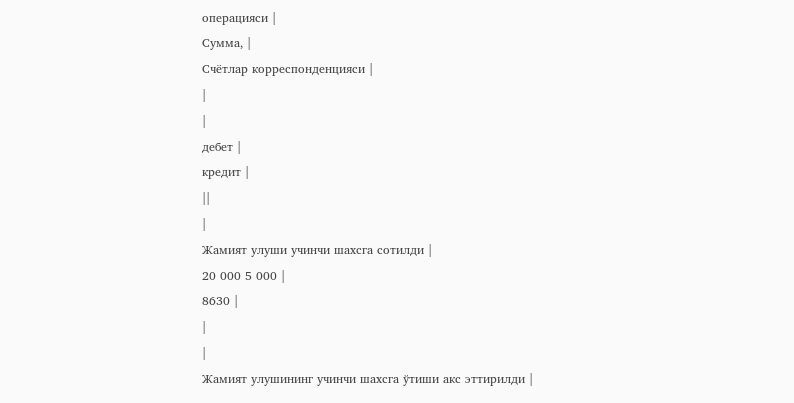операцияси |
Сумма, |
Счётлар корреспонденцияси |
|
|
дебет |
кредит |
||
|
Жамият улуши учинчи шахсга сотилди |
20 000 5 000 |
8630 |
|
|
Жамият улушининг учинчи шахсга ўтиши акс эттирилди |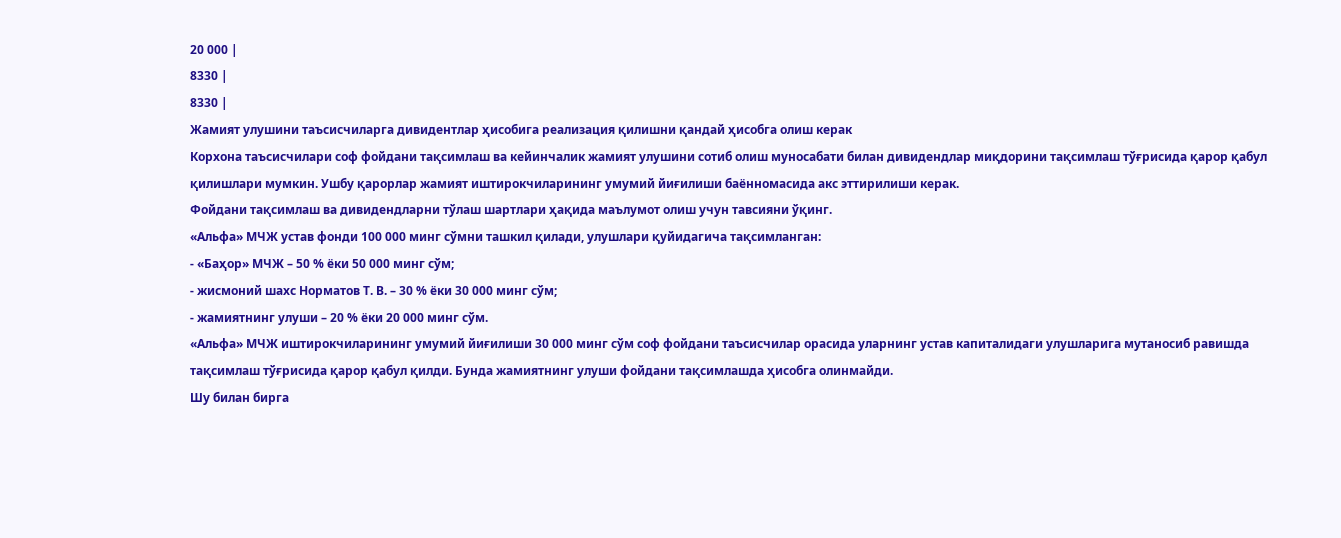20 000 |
8330 |
8330 |
Жамият улушини таъсисчиларга дивидентлар ҳисобига реализация қилишни қандай ҳисобга олиш керак
Корхона таъсисчилари соф фойдани тақсимлаш ва кейинчалик жамият улушини сотиб олиш муносабати билан дивидендлар миқдорини тақсимлаш тўғрисида қарор қабул қилишлари мумкин. Ушбу қарорлар жамият иштирокчиларининг умумий йиғилиши баённомасида акс эттирилиши керак.
Фойдани тақсимлаш ва дивидендларни тўлаш шартлари ҳақида маълумот олиш учун тавсияни ўқинг.
«Альфа» МЧЖ устав фонди 100 000 минг сўмни ташкил қилади, улушлари қуйидагича тақсимланган:
- «Баҳор» МЧЖ – 50 % ёки 50 000 минг сўм;
- жисмоний шахс Норматов Т. В. – 30 % ёки 30 000 минг сўм;
- жамиятнинг улуши – 20 % ёки 20 000 минг сўм.
«Альфа» МЧЖ иштирокчиларининг умумий йиғилиши 30 000 минг сўм соф фойдани таъсисчилар орасида уларнинг устав капиталидаги улушларига мутаносиб равишда тақсимлаш тўғрисида қарор қабул қилди. Бунда жамиятнинг улуши фойдани тақсимлашда ҳисобга олинмайди.
Шу билан бирга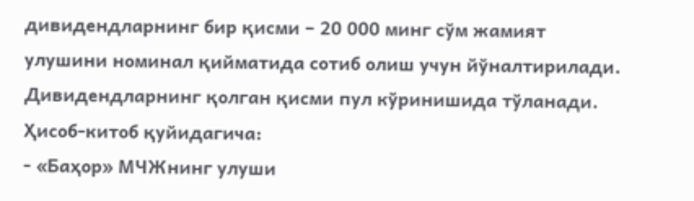дивидендларнинг бир қисми – 20 000 минг сўм жамият улушини номинал қийматида сотиб олиш учун йўналтирилади. Дивидендларнинг қолган қисми пул кўринишида тўланади.
Ҳисоб-китоб қуйидагича:
- «Баҳор» МЧЖнинг улуши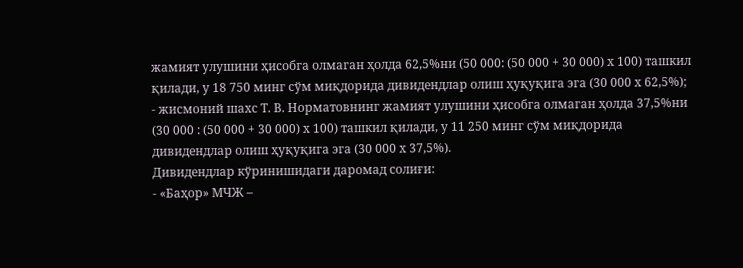жамият улушини ҳисобга олмаган ҳолда 62,5%ни (50 000: (50 000 + 30 000) х 100) ташкил қилади, у 18 750 минг сўм миқдорида дивидендлар олиш ҳуқуқига эга (30 000 х 62,5%);
- жисмоний шахс Т. В. Норматовнинг жамият улушини ҳисобга олмаган ҳолда 37,5%ни (30 000 : (50 000 + 30 000) х 100) ташкил қилади, у 11 250 минг сўм миқдорида дивидендлар олиш ҳуқуқига эга (30 000 х 37,5%).
Дивидендлар кўринишидаги даромад солиғи:
- «Баҳор» МЧЖ –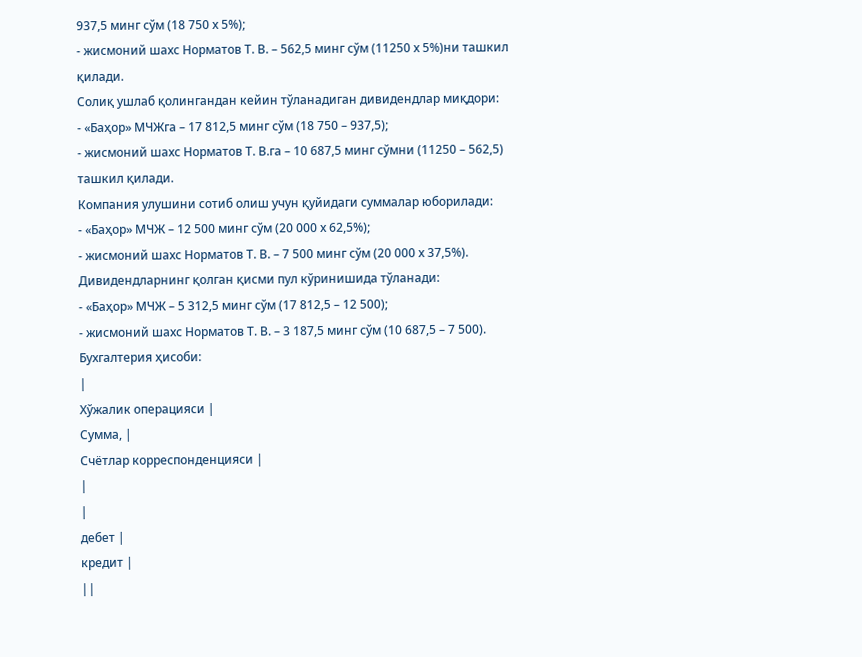937,5 минг сўм (18 750 х 5%);
- жисмоний шахс Норматов Т. В. – 562,5 минг сўм (11250 х 5%)ни ташкил қилади.
Солиқ ушлаб қолингандан кейин тўланадиган дивидендлар миқдори:
- «Баҳор» МЧЖга – 17 812,5 минг сўм (18 750 – 937,5);
- жисмоний шахс Норматов Т. В.га – 10 687,5 минг сўмни (11250 – 562,5) ташкил қилади.
Компания улушини сотиб олиш учун қуйидаги суммалар юборилади:
- «Баҳор» МЧЖ – 12 500 минг сўм (20 000 х 62,5%);
- жисмоний шахс Норматов Т. В. – 7 500 минг сўм (20 000 х 37,5%).
Дивидендларнинг қолган қисми пул кўринишида тўланади:
- «Баҳор» МЧЖ – 5 312,5 минг сўм (17 812,5 – 12 500);
- жисмоний шахс Норматов Т. В. – 3 187,5 минг сўм (10 687,5 – 7 500).
Бухгалтерия ҳисоби:
|
Хўжалик операцияси |
Сумма, |
Счётлар корреспонденцияси |
|
|
дебет |
кредит |
||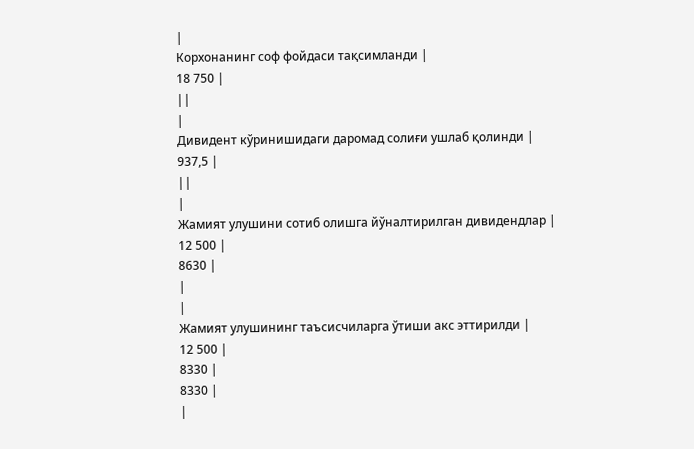|
Корхонанинг соф фойдаси тақсимланди |
18 750 |
||
|
Дивидент кўринишидаги даромад солиғи ушлаб қолинди |
937,5 |
||
|
Жамият улушини сотиб олишга йўналтирилган дивидендлар |
12 500 |
8630 |
|
|
Жамият улушининг таъсисчиларга ўтиши акс эттирилди |
12 500 |
8330 |
8330 |
|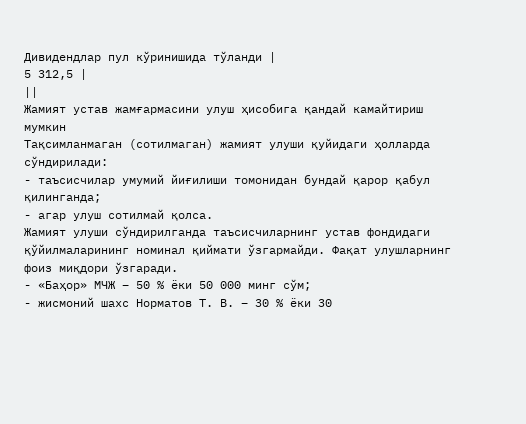Дивидендлар пул кўринишида тўланди |
5 312,5 |
||
Жамият устав жамғармасини улуш ҳисобига қандай камайтириш мумкин
Тақсимланмаган (сотилмаган) жамият улуши қуйидаги ҳолларда сўндирилади:
- таъсисчилар умумий йиғилиши томонидан бундай қарор қабул қилинганда;
- агар улуш сотилмай қолса.
Жамият улуши сўндирилганда таъсисчиларнинг устав фондидаги қўйилмаларининг номинал қиймати ўзгармайди. Фақат улушларнинг фоиз миқдори ўзгаради.
- «Баҳор» МЧЖ – 50 % ёки 50 000 минг сўм;
- жисмоний шахс Норматов Т. В. – 30 % ёки 30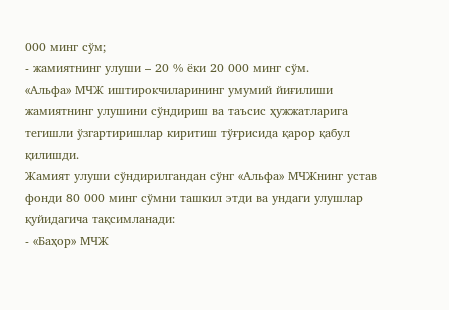000 минг сўм;
- жамиятнинг улуши – 20 % ёки 20 000 минг сўм.
«Альфа» МЧЖ иштирокчиларининг умумий йиғилиши жамиятнинг улушини сўндириш ва таъсис ҳужжатларига тегишли ўзгартиришлар киритиш тўғрисида қарор қабул қилишди.
Жамият улуши сўндирилгандан сўнг «Альфа» МЧЖнинг устав фонди 80 000 минг сўмни ташкил этди ва ундаги улушлар қуйидагича тақсимланади:
- «Баҳор» МЧЖ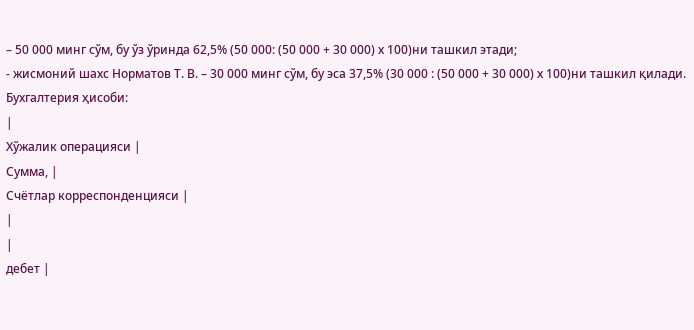– 50 000 минг сўм, бу ўз ўринда 62,5% (50 000: (50 000 + 30 000) х 100)ни ташкил этади;
- жисмоний шахс Норматов Т. В. – 30 000 минг сўм, бу эса 37,5% (30 000 : (50 000 + 30 000) х 100)ни ташкил қилади.
Бухгалтерия ҳисоби:
|
Хўжалик операцияси |
Сумма, |
Счётлар корреспонденцияси |
|
|
дебет |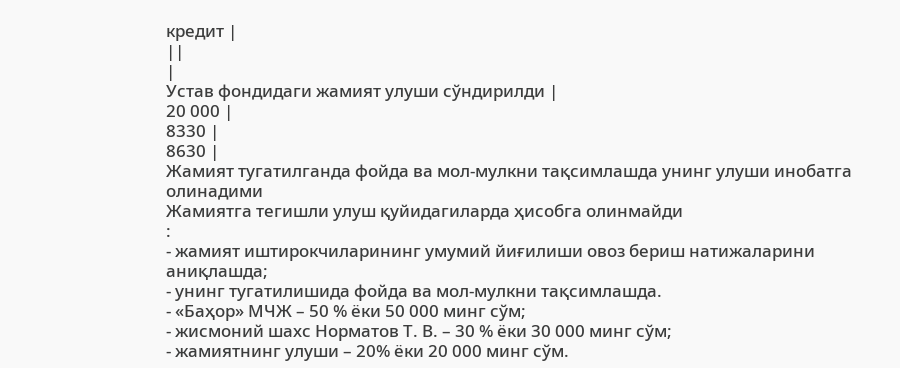кредит |
||
|
Устав фондидаги жамият улуши сўндирилди |
20 000 |
8330 |
8630 |
Жамият тугатилганда фойда ва мол-мулкни тақсимлашда унинг улуши инобатга олинадими
Жамиятга тегишли улуш қуйидагиларда ҳисобга олинмайди
:
- жамият иштирокчиларининг умумий йиғилиши овоз бериш натижаларини аниқлашда;
- унинг тугатилишида фойда ва мол-мулкни тақсимлашда.
- «Баҳор» МЧЖ – 50 % ёки 50 000 минг сўм;
- жисмоний шахс Норматов Т. В. – 30 % ёки 30 000 минг сўм;
- жамиятнинг улуши – 20% ёки 20 000 минг сўм.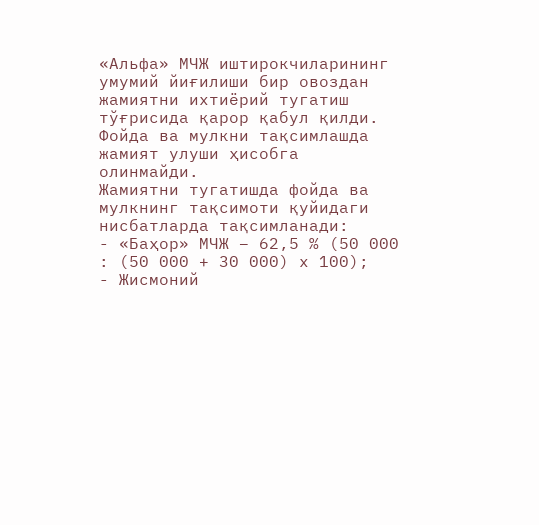«Альфа» МЧЖ иштирокчиларининг умумий йиғилиши бир овоздан жамиятни ихтиёрий тугатиш тўғрисида қарор қабул қилди. Фойда ва мулкни тақсимлашда жамият улуши ҳисобга олинмайди.
Жамиятни тугатишда фойда ва мулкнинг тақсимоти қуйидаги нисбатларда тақсимланади:
- «Баҳор» МЧЖ – 62,5 % (50 000 : (50 000 + 30 000) х 100);
- Жисмоний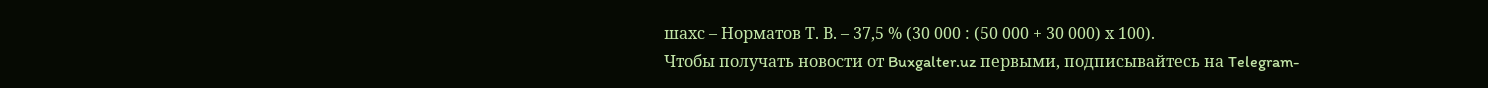шахс – Норматов Т. В. – 37,5 % (30 000 : (50 000 + 30 000) х 100).
Чтобы получать новости от Buxgalter.uz первыми, подписывайтесь на Telegram-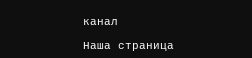канал

Наша страница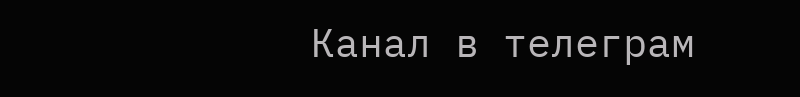Канал в телеграм